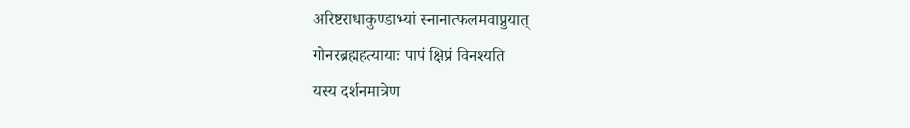अरिष्टराधाकुण्डाभ्यां स्नानात्फलमवाप्नुयात्
गोनरब्रह्महत्यायाः पापं क्षिप्रं विनश्यति
यस्य दर्शनमात्रेण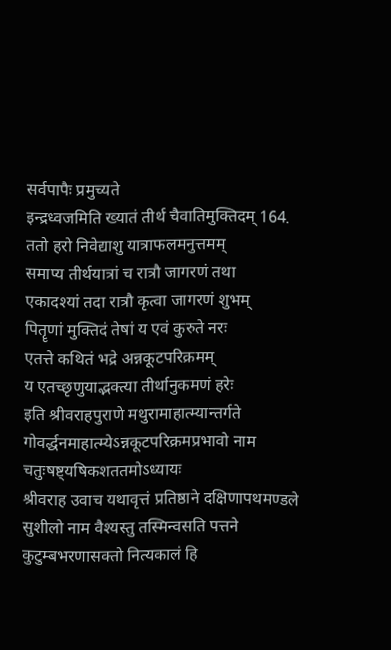सर्वपापैः प्रमुच्यते
इन्द्रध्वजमिति ख्यातं तीर्थ चैवातिमुक्तिदम् 164.
ततो हरो निवेद्याशु यात्राफलमनुत्तमम्
समाप्य तीर्थयात्रां च रात्रौ जागरणं तथा
एकादश्यां तदा रात्रौ कृत्वा जागरणं शुभम्
पितॄणां मुक्तिदं तेषां य एवं कुरुते नरः
एतत्ते कथितं भद्रे अन्नकूटपरिक्रमम्
य एतच्छृणुयाद्भक्त्या तीर्थानुकमणं हरेः
इति श्रीवराहपुराणे मथुरामाहात्म्यान्तर्गते गोवर्द्धनमाहात्म्येऽन्नकूटपरिक्रमप्रभावो नाम चतुःषष्ट्यषिकशततमोऽध्यायः
श्रीवराह उवाच यथावृत्तं प्रतिष्ठाने दक्षिणापथमण्डले
सुशीलो नाम वैश्यस्तु तस्मिन्वसति पत्तने
कुटुम्बभरणासक्तो नित्यकालं हि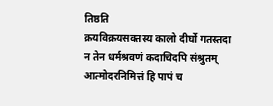तिष्ठति
क्रयविक्रयसक्तस्य कालो दीर्घो गतस्तदा
न तेन धर्मश्रवणं कदाचिदपि संश्रुतम्
आत्मोदरनिमित्तं हि पापं च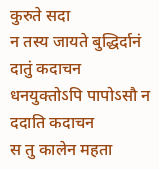कुरुते सदा
न तस्य जायते बुद्धिर्दानं दातुं कदाचन
धनयुक्तोऽपि पापोऽसौ न ददाति कदाचन
स तु कालेन महता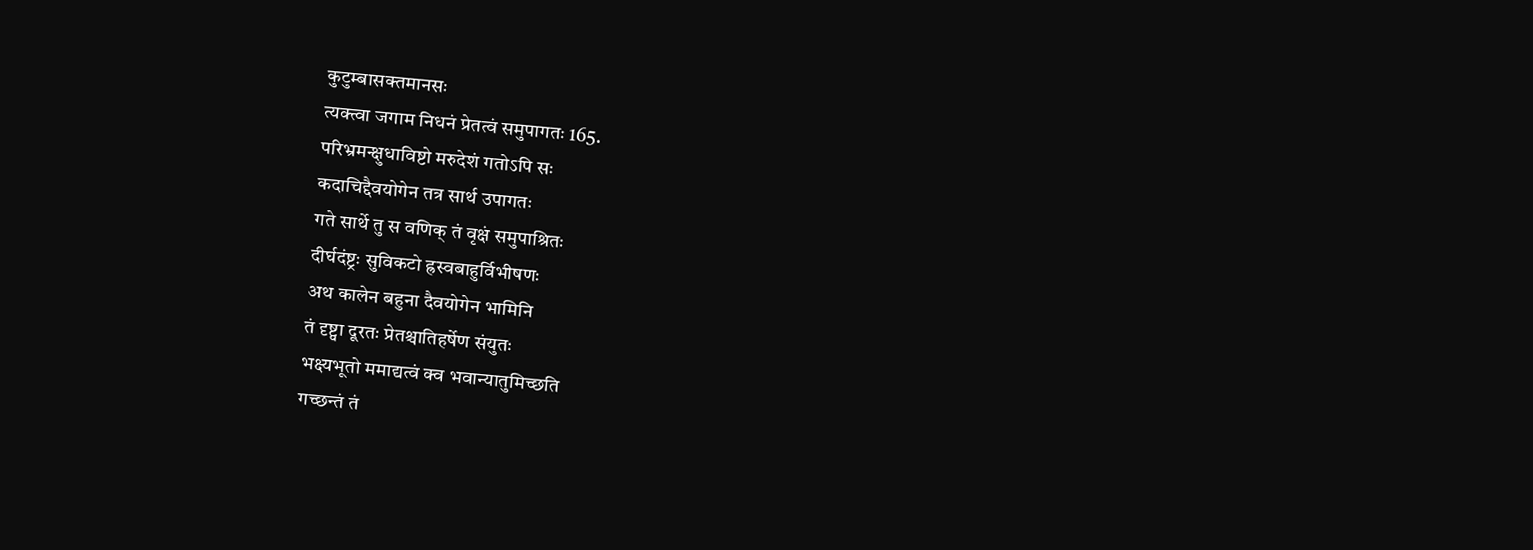कुटुम्बासक्तमानसः
त्यक्त्वा जगाम निधनं प्रेतत्वं समुपागतः 165.
परिभ्रमन्क्षुधाविष्टो मरुदेशं गतोऽपि सः
कदाचिद्दैवयोगेन तत्र सार्थ उपागतः
गते सार्थे तु स वणिक् तं वृक्षं समुपाश्रितः
दीर्घदंष्ट्रः सुविकटो ह्रस्वबाहुर्विभीषणः
अथ कालेन बहुना दैवयोगेन भामिनि
तं दृष्ट्वा दूरतः प्रेतश्चातिहर्षेण संयुतः
भक्ष्यभूतो ममाद्यत्वं क्व भवान्यातुमिच्छति
गच्छन्तं तं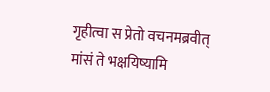गृहीत्वा स प्रेतो वचनमब्रवीत्
मांसं ते भक्षयिष्यामि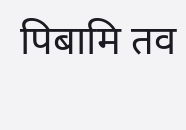पिबामि तव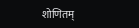शोणितम्